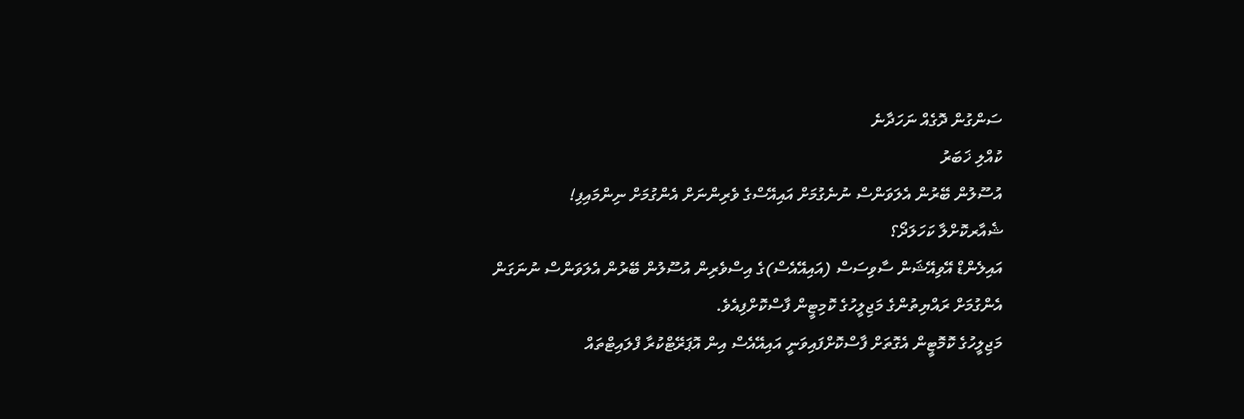ސަންގުން ދޮގެއް ނަހަދާނެ
ކުއްލި ޚަބަރު
އުސޫލުން ބޭރުން އެލަވަންސް ނުނެގުމަށް އައިއޭސްގެ ވެރިންނަށް އެންގުމަށް ނިންމައިފި!
ޝެއާރކޮށްލާ ކަހަލަދޯ؟
އައިލެންޑް އޭވިއޭޝަން ސާވިސަސް (އައިއޭއެސް)ގެ އިސްވެރިން އުސޫލުން ބޭރުން އެލަވަންސް ނުނަގަން އެންގުމަށް ރައްޔިތުންގެ މަޖިލީހުގެ ކޮމިޓީން ފާސްކޮށްފިއެވެ.
މަޖިލީހުގެ ކޮމޮޓީން އެގޮތަށް ފާސްކޮށްފައިވަނީ އައިއޭއެސް އިން އޮޕަރޭޓްކުރާ ފްލައިޓްތައް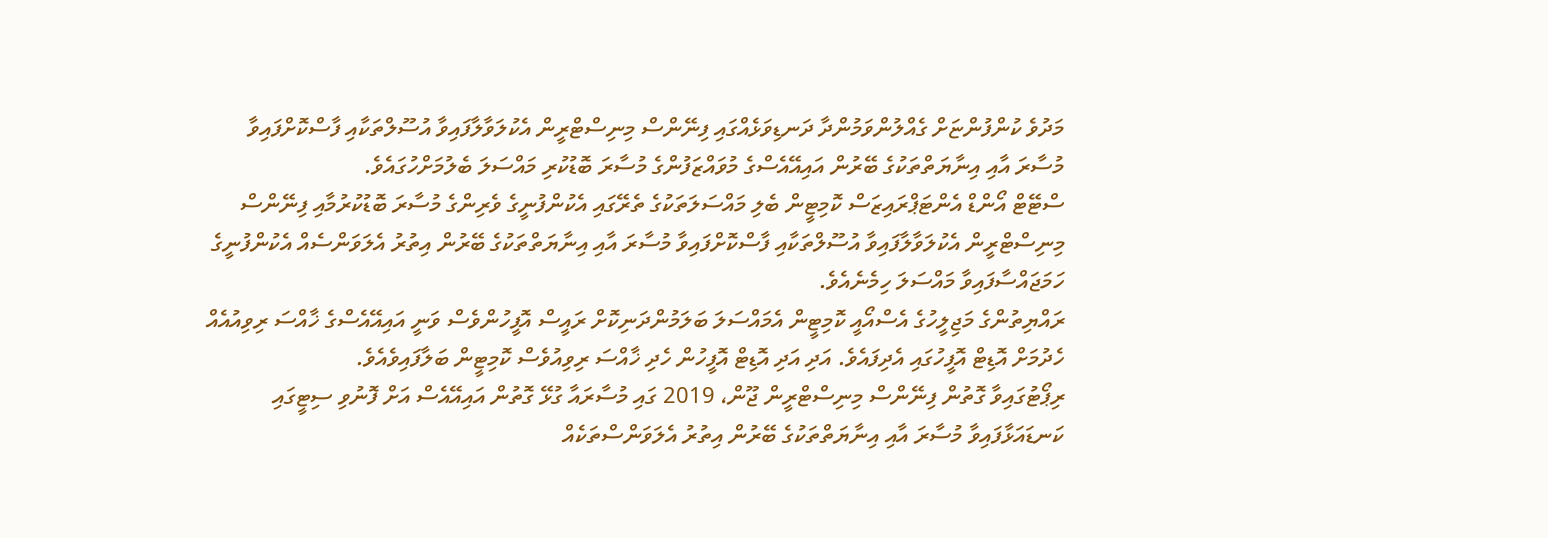މަދުވެ ކުންފުންޏަށް ގެއްލުންވަމުންދާ ދަނޑިވަޅެއްގައި ފިނޭންސް މިނިސްޓްރީން އެކުލަވާލާފައިވާ އުސޫލްތަކާއި ފާސްކޮށްފައިވާ މުސާރަ އާއި އިނާޔަތްތަކުގެ ބޭރުން އައިއޭއެސްގެ މުވައްޒަފުންގެ މުސާރަ ބޮޑުކުރި މައްސަލަ ބެލުމަށްހުގައެވެ.
ސްޓޭޓް އޯންޑް އެންޓަޕްރައިޒަސް ކޮމިޓީން ބެލި މައްސަލަތަކުގެ ތެރޭގައި އެކުންފުނީގެ ވެރިންގެ މުސާރަ ބޮޑުކުރުމާއި ފިނޭންސް މިނިސްޓްރީން އެކުލަވާލާފައިވާ އުސޫލްތަކާއި ފާސްކޮށްފައިވާ މުސާރަ އާއި އިނާޔަތްތަކުގެ ބޭރުން އިތުރު އެލަވަންސެއް އެކުންފުނީގެ ހަމަޖައްސާފައިވާ މައްސަލަ ހިމެނެއެވެ.
ރައްޔިތުންގެ މަޖިލީހުގެ އެސްއޯއީ ކޮމިޓީން އެމައްސަލަ ބަލަމުންދަނިކޮށް ރައީސް އޮފީހުންވެސް ވަނީ އައިއޭއެސްގެ ޚާއްސަ ރިވިއުއެއް ހެދުމަށް އޮޑިޓް އޮފީހުގައި އެދިފައެވެ. އަދި އަދި އޮޑިޓް އޮފީހުން ހެދި ޚާއްސަ ރިވިއުވެސް ކޮމިޓީން ބަލާފައިވެއެވެ.
ރިޕޯޓުގައިވާ ގޮތުން ފިނޭންސް މިނިސްޓްރީން ޖޫން، 2019 ގައި މުސާރައާ ގުޅޭ ގޮތުން އައިއޭއެސް އަށް ފޮނުވި ސިޓީގައި ކަނޑައަޅާފައިވާ މުސާރަ އާއި އިނާޔަތްތަކުގެ ބޭރުން އިތުރު އެލަވަންސްތަކެއް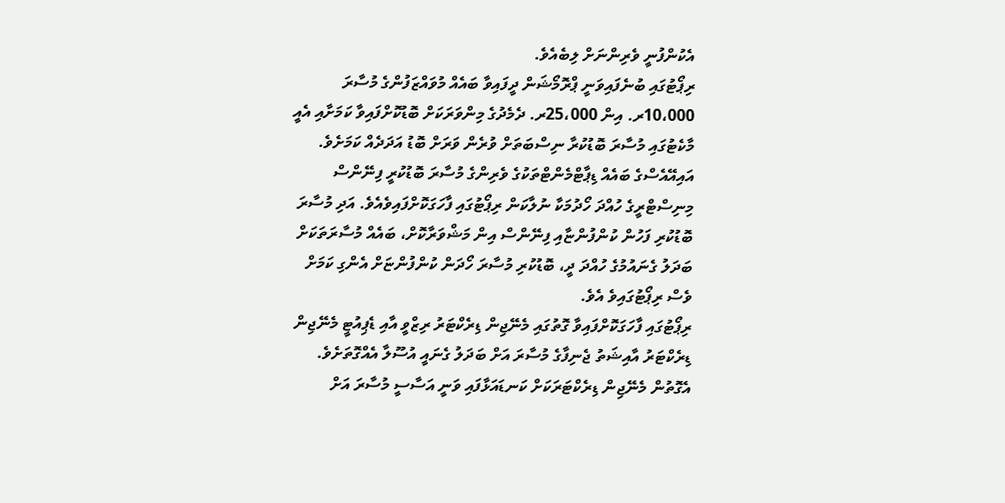އެކުންފުނީ ވެރިންނަށް ލިބެއެވެ.
ރިޕޯޓުގައި ބުނެފައިވަނީ ޕްރޮމޯޝަން ދީފައިވާ ބައެއް މުވައްޒަފުންގެ މުސާރަ 10،000ރ. އިން 25،000ރ. ދެމެދުގެ މިންވަރަކަށް ބޮޑުކޮށްފައިވާ ކަމަށާއި އެއީ މާކެޓުގައި މުސާރަ ބޮޑުކުރާ ނިސްބަތަށް ވުރެން ވަރަށް ބޮޑު އަދަދެއް ކަމަށެވެ.
އައިއޭއެސްގެ ބައެއް ޑިޕާޓްމެންޓްތަކުގެ ވެރިންގެ މުސާރަ ބޮޑުކުރީ ފިނޭންސް މިނިސްޓްރީގެ ހުއްދަ ހޯދުމަކާ ނުލާކަން ރިޕޯޓުގައި ފާހަގަކޮށްފައިވެއެވެ. އަދި މުސާރަ ބޮޑުކުރި ފަހުން ކުންފުންޏާއި ފިނޭންސް އިން މަޝްވަރާކޮށް، ބައެއް މުސާރަތަކަށް ބަދަލު ގެނައުމުގެ ހުއްދަ ދީ، ބޮޑުކުރި މުސާރަ ހޯދަން ކުންފުންޏަށް އެންގި ކަމަށް ވެސް ރިޕޯޓުގައިވެ އެވެ.
ރިޕޯޓުގައި ފާހަގަކޮށްފައިވާ ގޮތުގައި މެނޭޖިން ޑިރެކްޓަރު ރިޒްވީ އާއި ޑެޕިއުޓީ މެނޭޖިން ޑިރެކްޓަރު އާއިޝަތު ޖެނިފާގެ މުސާރަ އަށް ބަދަލު ގެނައީ އުސޫލާ އެއްގޮތަށެވެ. އެގޮތުން މެނޭޖިން ޑިރެކްޓަރަކަށް ކަނޑައަޅާފައި ވަނީ އަސާސީ މުސާރަ އަށް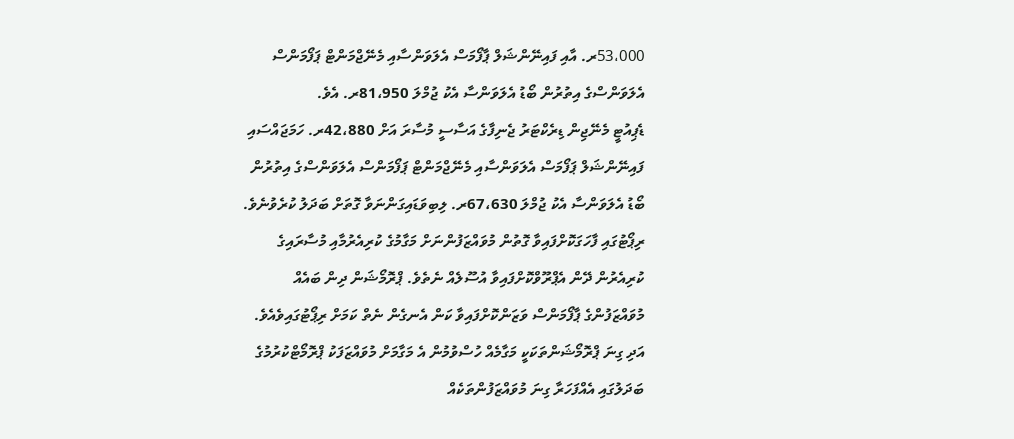53،000ރ. އާއި ފައިނޭންޝަލް ޕާފޯމަސް އެލަވަންސާއި މެނޭޖްމަންޓް ޕަފޯމަންސް އެލަވަންސްގެ އިތުރުން ބޯޑު އެލަވަންސާ އެކު ޖުމްލަ 81،950ރ. އެވެ.
ޑެޕިއުޓީ މެނޭޖިން ޑިރެކްޓަރު ޖެނިފާގެ އަސާސީ މުސާރަ އަށް 42،880ރ. ހަމަޖައްސައި ފައިނޭންޝަލް ޕަފޯމަސް އެލަވަންސާއި މެނޭޖްމަންޓް ޕަފޯމަންސް އެލަވަންސްގެ އިތުރުން ބޯޑު އެލަވަންސާ އެކު ޖުމްލަ 67،630ރ. ލިބިވަޑައިގަންނަވާ ގޮތަށް ބަދަލު ކުރެވުނެވެ.
ރިޕޯޓުގައި ފާހަގަކޮށްފައިވާ ގޮތުން މުވައްޒަފުންނަށް މަގާމުގެ ކުރިއެރުމާއި މުސާރައިގެ ކުރިއެރުން ދޭން އެޕްރޫވްކޮށްފައިވާ އުސޫލެއް ނެތެވެ. ޕްރޮމޯޝަން ދިން ބައެއް މުވައްޒަފުންގެ ޕާފޯމަންސް ވަޒަންކޮށްފައިވާ ކަން އެނގެން ނެތް ކަމަށް ރިޕޯޓުގައިވެއެވެ. އަދި ގިނަ ޕްރޮމޯޝަންތަކަކީ މަގާމެއް ހުސްވުމުން އެ މަގާމަށް މުވައްޒަފަކު ޕްރޮމޯޓްކުރުމުގެ ބަދަލުގައި އެއްފަހަރާ ގިނަ މުވައްޒަފުންތަކެއް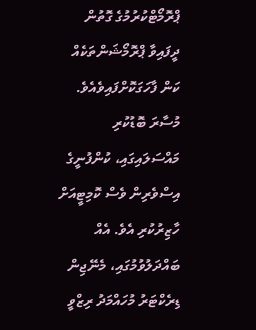ޕްރޮމޯޓްކުރުމުގެ ގޮތުން ދީފައިވާ ޕްރޮމޯޝަންތަކެއް ކަން ފާހަގަކޮށްފައިވެއެވެ.
މުސާރަ ބޮޑުކުރި މައްސަލައިގައި، ކުންފުނީގެ އިސްވެރިން ވެސް ކޮމިޓީއަށް ހާޒިރުކުރި އެވެ. އެއް ބައްދަލުވުމުގައި، މެނޭޖިން ޑިރެކްޓަރު މުހައްމަދު ރިޒްވީ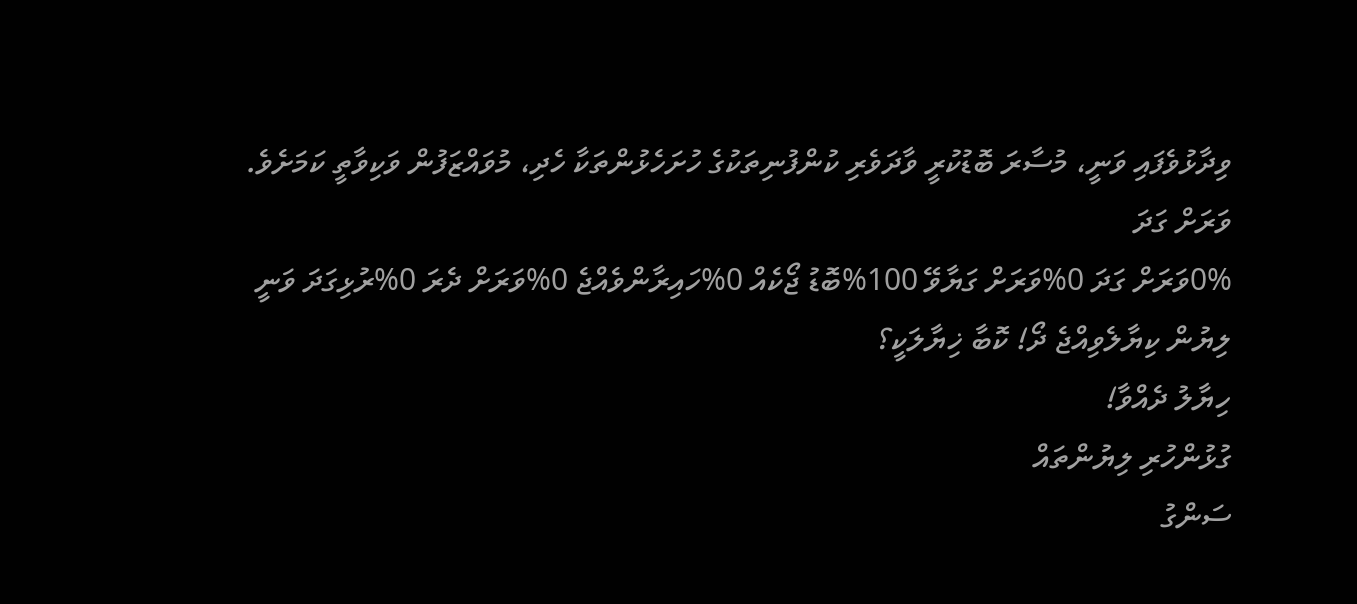ވިދާޅުވެފައި ވަނީ، މުސާރަ ބޮޑުކުރީ ވާދަވެރި ކުންފުނިތަކުގެ ހުށަހެޅުންތަކާ ހެދި، މުވައްޒަފުން ވަކިވާތީ ކަމަށެވެ.
ވަރަށް ގަދަ
0%ވަރަށް ގަދަ 0%ވަރަށް ގަޔާވޭ 100%ބޮޑު ޖޯކެއް 0%ހައިރާންވެއްޖެ 0%ވަރަށް ދެރަ 0%ރުޅިގަދަ ވަނީ
ލިޔުން ކިޔާލެވިއްޖެ ދޯ! ކޮބާ ޚިޔާލަކީ؟
ހިޔާލު ދެއްވާ!
ގުޅުންހުރި ލިޔުންތައް
ސަންގު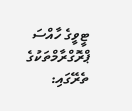ޓީވީގެ ހާއްސަ ޕްރޮގްރާމްތަކުގެ ތެރޭގައި: